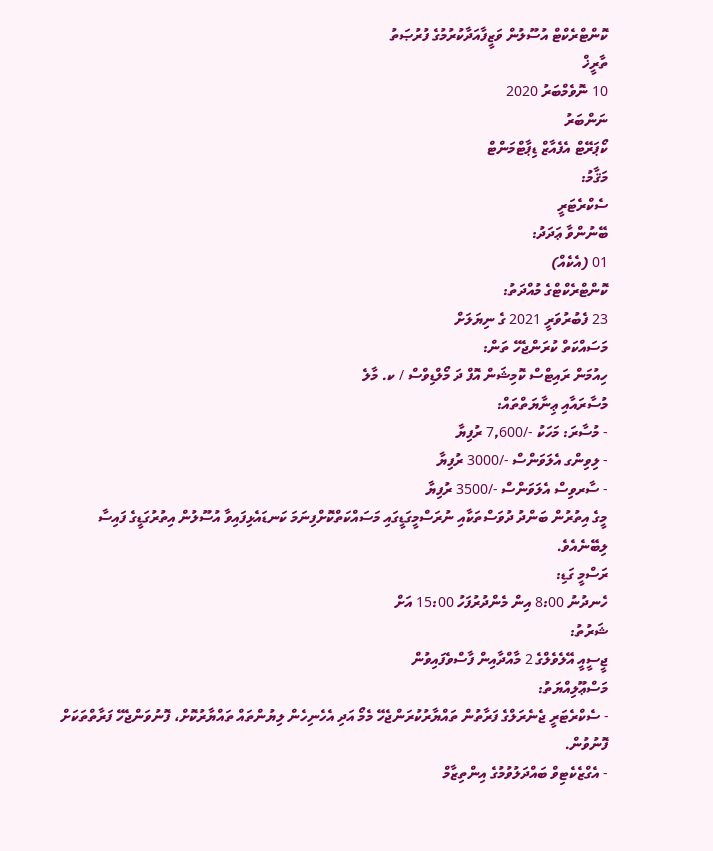ކޮންޓްރެކްޓް އުސޫލުން ވަޒީފާއަދާކުރުމުގެ ފުރުޞަތު
ތާރީޚް
10 ނޮވެމްބަރު 2020
ނަންބަރު
ކޯޕަރޭޓް އެފެއާޒް ޑިޕާޓްމަންޓް
މަޤާމު:
ސެކްރެޓަރީ
ބޭނުންވާ ޢަދަދު:
01 (އެކެއް)
ކޮންޓްރެކްޓްގެ މުއްދަތު:
23 ފެބުރުވަރީ 2021 ގެ ނިޔަލަށް
މަސައްކަތް ކުރަންޖެހޭ ތަން:
ހިއުމަން ރައިޓްސް ކޮމިޝަން އޮފް ދަ މޯލްޑިވްސް / ކ. މާލެ
މުސާރައާއި ޢިނާޔަތްތައް:
- މުސާރަ: މަހަކު -/7,600 ރުފިޔާ
- ލިވިންގ އެލަވަންސް -/3000 ރުފިޔާ
- ސާރވިސް އެލަވަންސް -/3500 ރުފިޔާ
މީގެ އިތުރުން ބަންދު ދުވަސްތަކާއި ނުރަސްމީގަޑީގައި މަސައްކަތްކޮށްފިނަމަ ކަނޑައެޅިފައިވާ އުސޫލުން އިތުރުގަޑީގެ ފައިސާ ލިބޭނެއެވެ.
ރަސްމީ ގަޑި:
ހެނދުނު 8:00 އިން މެންދުރުފަހު 15:00 އަށް
ޝަރުތު:
ޖީސީއީ އޭލެވެލްގެ 2 މާއްދާއިން ފާސްވެފައިވުން
މަސްޢޫލިއްޔަތު:
- ސެކްރެޓަރީ ޖެނެރަލްގެ ފަރާތުން ތައްޔާރުކުރަންޖެހޭ މެމޯ އަދި އެހެނިހެން ލިޔުންތައް ތައްޔާރުކޮށް، ފޮނުވަންޖެހޭ ފަރާތްތަކަށް ފޮނުވުން.
- އެގްޒެކެޓިވް ބައްދަލުވުމުގެ އިންތިޒާމް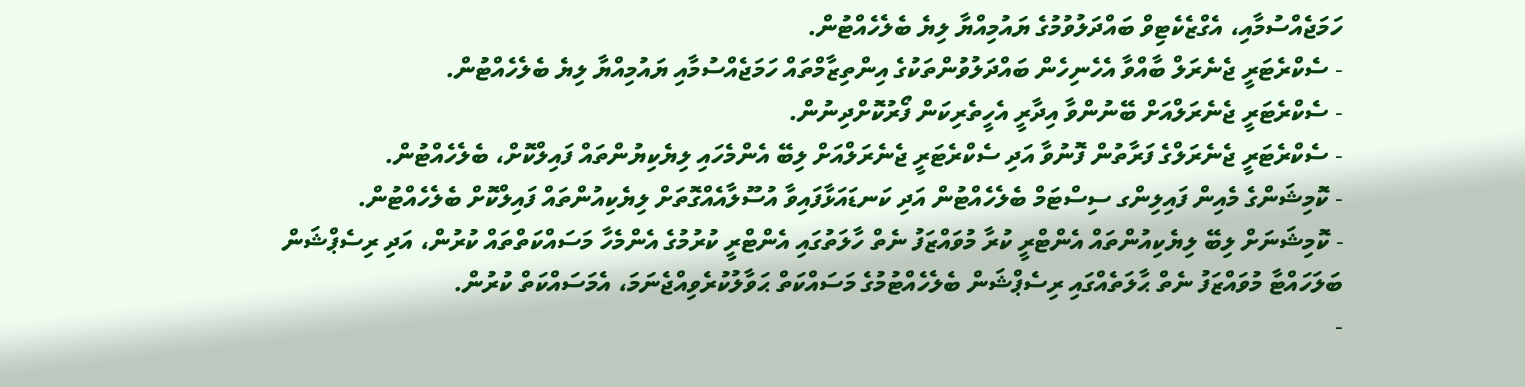ހަމަޖެއްސުމާއި، އެގްޒެކެޓިވް ބައްދަލުވުމުގެ ޔައުމިއްޔާ ލިޔެ ބެލެހެއްޓުން.
- ސެކްރެޓަރީ ޖެނެރަލް ބާއްވާ އެހެނިހެން ބައްދަލުވުންތަކުގެ އިންތިޒާމްތައް ހަމަޖެއްސުމާއި ޔައުމިއްޔާ ލިޔެ ބެލެހެއްޓުން.
- ސެކްރެޓަރީ ޖެނެރަލްއަށް ބޭނުންވާ އިދާރީ އެހީތެރިކަން ފޯރުކޮށްދިނުން.
- ސެކްރެޓަރީ ޖެނެރަލްގެ ފަރާތުން ފޮނުވާ އަދި ސެކްރެޓަރީ ޖެނެރަލްއަށް ލިބޭ އެންމެހައި ލިޔެކިޔުންތައް ފައިލްކޮށް، ބެލެހެއްޓުން.
- ކޮމިޝަންގެ މެއިން ފައިލިންގ ސިސްޓަމް ބެލެހެއްޓުން އަދި ކަނޑައަޅާފައިވާ އުސޫލާއެއްގޮތަށް ލިޔެކިއުންތައް ފައިލްކޮށް ބެލެހެއްޓުން.
- ކޮމިޝަނަށް ލިބޭ ލިޔެކިއުންތައް އެންޓްރީ ކުރާ މުވައްޒަފު ނެތް ހާލަތުގައި އެންޓްރީ ކުރުމުގެ އެންމެހާ މަސައްކަތްތައް ކުރުން، އަދި ރިސެޕްޝަން ބަލަހައްޓާ މުވައްޒަފު ނެތް ޙާލަތެއްގައި ރިސެޕްޝަން ބެލެހެއްޓުމުގެ މަސައްކަތް ޙަވާލުކުރެވިއްޖެނަމަ، އެމަސައްކަތް ކުރުން.
-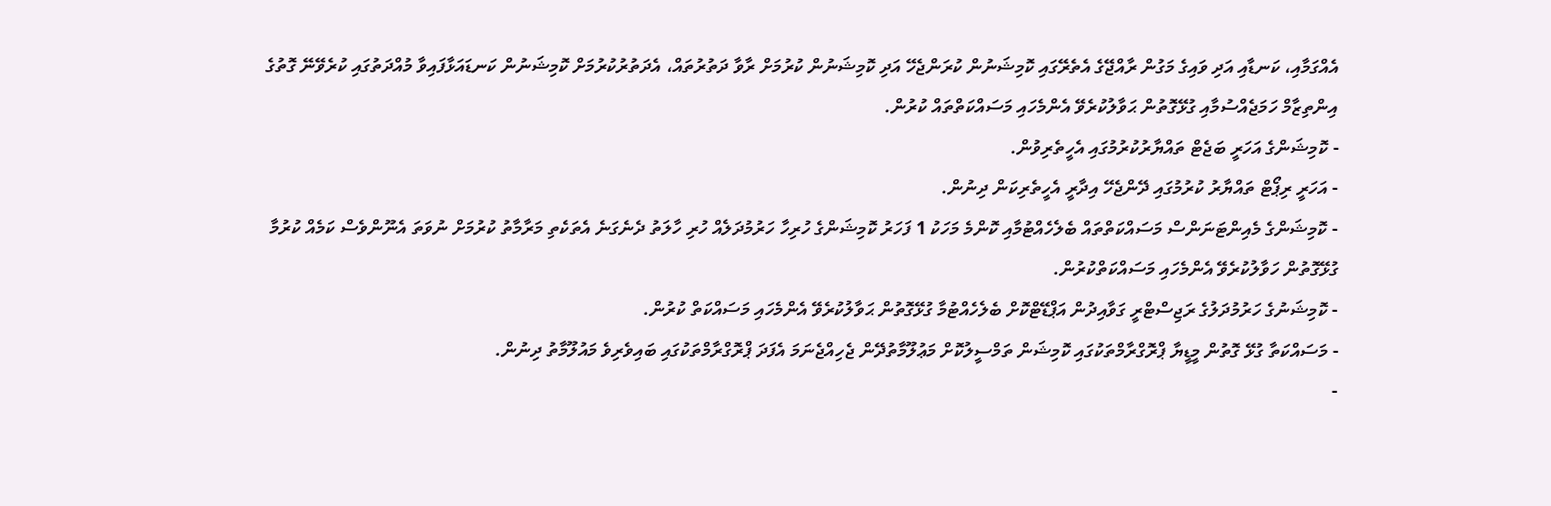އެއްގަމާއި، ކަނޑާއި އަދި ވައިގެ މަގުން ރާއްޖޭގެ އެތެރޭގައި ކޮމިޝަނުން ކުރަންޖެހޭ އަދި ކޮމިޝަނުން ކުރުމަށް ރާވާ ދަތުރުތައް، އެދަތުރުކުރުމަށް ކޮމިޝަނުން ކަނޑައަޅާފައިވާ މުއްދަތުގައި ކުރެވޭނޭ ގޮތުގެ އިންތިޒާމް ހަމަޖެއްސުމާއި ގުޅޭގޮތުން ޙަވާލުކުރެވޭ އެންމެހައި މަސައްކަތްތައް ކުރުން.
- ކޮމިޝަންގެ އަހަރީ ބަޖެޓް ތައްޔާރުކުރުމުގައި އެހީތެރިވުން.
- އަހަރީ ރިޕޯޓް ތައްޔާރު ކުރުމުގައި ދޭންޖެހޭ އިދާރީ އެހީތެރިކަން ދިނުން.
- ކޮމިޝަންގެ މެއިންޓަނަންސް މަސައްކަތްތައް ބެލެހެއްޓުމާއި ކޮންމެ މަހަކު 1 ފަހަރު ކޮމިޝަންގެ ހުރިހާ ހަރުމުދަލެއް ހުރި ހާލަތު ދެނެގަނެ އެތަކެތި މަރާމާތު ކުރުމަށް ނުވަތަ އެނޫންވެސް ކަމެއް ކުރުމާ ގުޅޭގޮތުން ހަވާލުކުރެވޭ އެންމެހައި މަސައްކަތްކުރުން.
- ކޮމިޝަނުގެ ހަރުމުދަލުގެ ރަޖިސްޓްރީ ގަވާއިދުން އަޕްޑޭޓްކޮށް ބެލެހެއްޓުމާ ގުޅޭގޮތުން ޙަވާލުކުރެވޭ އެންމެހައި މަސައްކަތް ކުރުން.
- މަސައްކަތާ ގުޅޭ ގޮތުން މީޑީޔާ ޕްރޮގްރާމްތަކުގައި ކޮމިޝަން ތަމްސީލުކޮށް މަޢުލޫމާތުދޭން ޖެހިއްޖެނަމަ އެފަދަ ޕްރޮގްރާމްތަކުގައި ބައިވެރިވެ މައުލޫމާތު ދިނުން.
-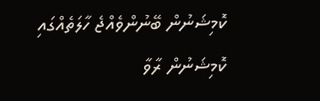ކޮމިޝަނުން ބޭނުންވެއްޖެ ހާލަތެއްގައި ކޮމިޝަނުން ރާވާ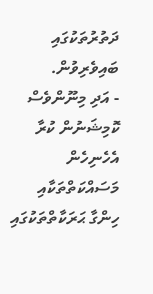ދަތުރުތަކުގައި ބައިވެރިވުން.
- އަދި މިނޫންވެސް ކޮމިޝަނުން ކުރާ އެހެނިހެން މަސައްކަތްތަކާއި ހިންގާ ޙަރަކާތްތަކުގައި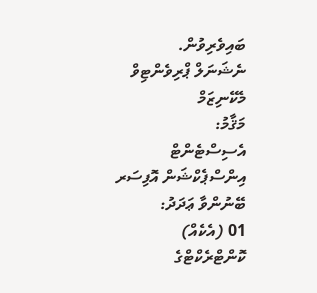ބައިވެރިވުން.
ނެޝަނަލް ޕްރިވެންޓިވް މެކޭނިޒަމް
މަޤާމު:
އެސިސްޓެންޓް އިންސްޕެކްޝަން އޮފިސަރ
ބޭނުންވާ ޢަދަދު:
01 (އެކެއް)
ކޮންޓްރެކްޓްގެ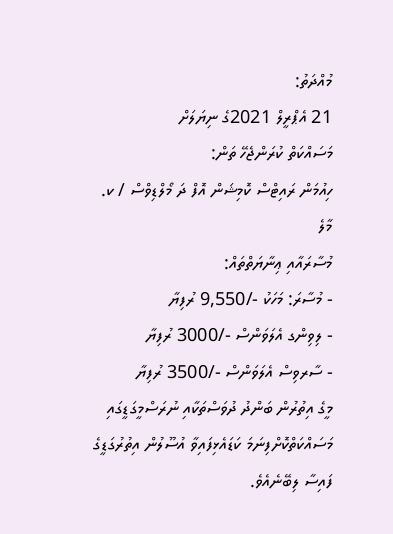މުއްދަތު:
21 އެޕްރީލް 2021ގެ ނިޔަލަށް
މަސައްކަތް ކުރަންޖެހޭ ތަން:
ހިއުމަން ރައިޓްސް ކޮމިޝަން އޮފް ދަ މޯލްޑިވްސް / ކ. މާލެ
މުސާރައާއި ޢިނާޔަތްތައް:
- މުސާރަ: މަހަކު -/9,550 ރުފިޔާ
- ލިވިންގ އެލަވަންސް -/3000 ރުފިޔާ
- ސާރވިސް އެލަވަންސް -/3500 ރުފިޔާ
މީގެ އިތުރުން ބަންދު ދުވަސްތަކާއި ނުރަސްމީގަޑީގައި މަސައްކަތްކޮށްފިނަމަ ކަޑައެޅިފައިވާ އުސޫލުން އިތުރުގަޑީގެ ފައިސާ ލިބޭނެއެވެ.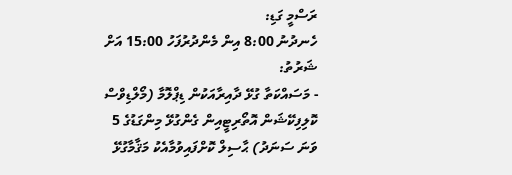ރަސްމީ ގަޑި:
ހެނދުނު 8:00 އިން މެންދުރުފަހު 15:00 އަށް
ޝަރުތު:
- މަސައްކަތާ ގުޅޭ ދާއިރާއަކުން ޑިޕްލޮމާ (މޯލްޑިވްސް ކޮލިފިކޭޝަން އޮތޯރިޓީއިން ގެންގުޅޭ މިންގަޑުގެ 5 ވަނަ ސަނަދު) ޙާސިލް ކޮށްފައިވުމާއެކު މަޤާމާގުޅޭ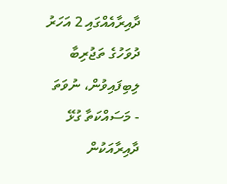ދާއިރާއެއްގައި 2 އަހަރު ދުވަހުގެ ތަޖުރިބާ ލިބިފައިވުން، ނުވަތަ
- މަސައްކަތާ ގުޅޭ ދާއިރާއަކުން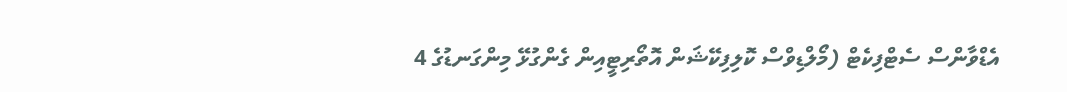އެޑްވާންސް ސެޓްފިކެޓް (މޯލްޑިވްސް ކޮލިފިކޭޝަން އޮތޯރިޓީއިން ގެންގުޅޭ މިންގަނޑުގެ 4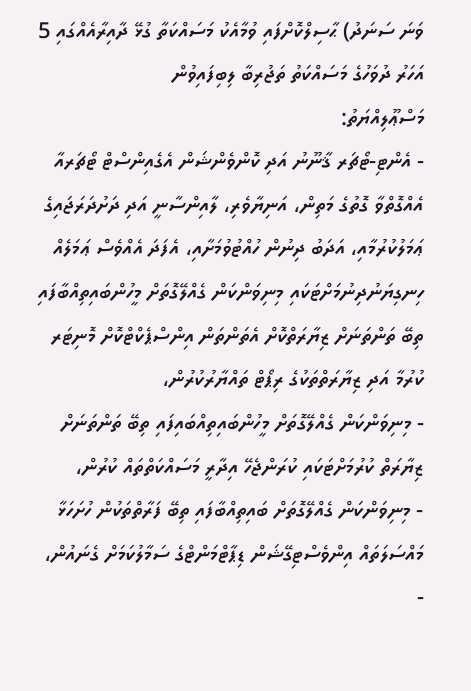ވަނަ ސަނަދު) ޙާސިލްކޮށްފައި ވުމާއެކު މަސައްކަތާ ގުޅޭ ދާއިރާއެއްގައި 5 އަހަރު ދުވަހުގެ މަސައްކަތު ތަޖުރިބާ ލިބިފައިވުން
މަސްޢޫލިއްޔަތު:
- އެންޓި-ޓޯޗަރ ޤާނޫނު އަދި ކޮންވެންޝަން އެގެއިންސްޓް ޓޯޗަރއާ އެއްގޮތްވާ ގޮތުގެ މަތިން، އަނިޔާވެރި، ލާއިންސާނީ އަދި ދަށުދަރަޖައިގެ ޢަމަލުކުރުމާއި، އަދަބު ދިނުން ހުއްޓުވުމަށާއި، އެފަދަ އެއްވެސް ޢަމަލެއް ހިނގިޔަނުދިނުމަށްޓަކައި މިނިވަންކަން ގެއްލޭގޮތަށް މީހުންބައިތިއްބާފައި ތިބޭ ތަންތަނަށް ޒިޔާރަތްކޮށް އެތަންތަން އިންސްޕެކްޓްކޮށް މޮނިޓަރ ކުރުމާ އަދި ޒިޔާރަތްތަކުގެ ރިޕޯޓް ތައްޔާރުކުރުން،
- މިނިވަންކަން ގެއްލޭގޮތަށް މީހުންބައިތިއްބައިފައި ތިބޭ ތަންތަނަށް ޒިޔާރަތް ކުރުމަށްޓަކައި ކުރަންޖެހޭ އިދާރީ މަސައްކަތްތައް ކުރުން،
- މިނިވަންކަން ގެއްލޭގޮތަށް ބައިތިއްބާފައި ތިބޭ ފަރާތްތަކުން ހުށަހަޅާ މައްސަލަތައް އިންވެސްޓިގޭޝަން ޑިޕާޓްމަންޓްގެ ސަމާލުކަމަށް ގެނައުން،
-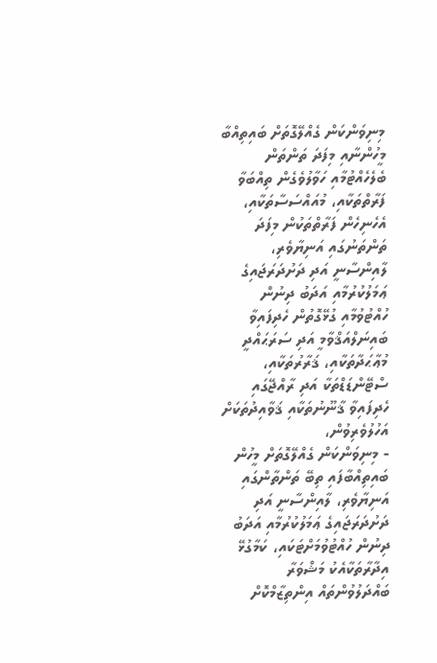މިނިވަންކަން ގެއްލޭގޮތަށް ބައިތިއްބާ މީހުންނާއި މިފަދަ ތަންތަން ބެލެހެއްޓުމާއި ހަވާލުވެގެން ތިއްބަވާ ފަރާތްތަކާއި، މުއައްސަސާތަކާއި، އެހެނިހެން ފަރާތްތަކުން މިފަދަ ތަންތަނުގައި އަނިޔާވެރި، ލާއިންސާނީ އަދި ދަށުދަރަޖައިގެ ޢަމަލުކުރުމާއި އަދަބު ދިނުން ހުއްޓުވުމާއި ގުޅޭގޮތުން ހެދިފައިވާ ބައިނަލްއަޤްވާމީ އަދި ސަރަޙައްދީ މުޢާޙަދާތަކާއި، ޤަރާރުތަކާއި، ސްޓޭންޑަޑްތަކާ އަދި ރާއްޖޭގައި ހެދިފައިވާ ޤާނޫނުތަކާއި ޤަވާއިދުތަކަށް އަހުލުވެރިވުން،
- މިނިވަންކަން ގެއްލޭގޮތަށް މީހުން ބައިތިއްބާފައި ތިބޭ ތަންތާންގައި އަނިޔާވެރި، ލާއިންސާނީ އަދި ދަށުދަރަޖައިގެ ޢަމަލުކުރުމާއި އަދަބު ދިނުން ހުއްޓުވުމަށްޓަކައި، ކަމާގުޅޭ އިދާރާތަކާއެކު މަޝްވަރާ ބައްދަލުވުންތައް އިންތިޒާމްކޮށް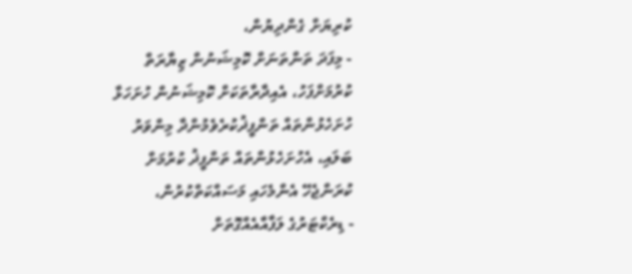ކުރިޔަށް ގެންދިޔުން،
- މިފަދަ ތަންތަނަށް ކޮމިޝަނުން ޒިޔާރަތް ކުރުމަށްފަހު، އެއިދާރާތަކަށް ކޮމިޝަނުން ހުށަހަޅާ ހުށަހެޅުންތައް ތަންފީޛުކުރެވެމުންދާ މިންވަރު ބަލައި، އެހުށަހެޅުންތައް ތަންފީޛު ކުރުމަށް ކުރަންޖެހޭ އެންމެހައި މަސައްކަތްކުރުން،
- ޑިރެކްޓަރުގެ ލަފާއާއެއްގޮތަށް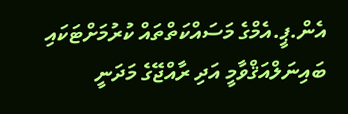އެން.ޕީ.އެމްގެ މަސައްކަތްތައް ކުރުމަށްޓަކައި ބައިނަލްއަޤްވާމީ އަދި ރާއްޖޭގެ މަދަނީ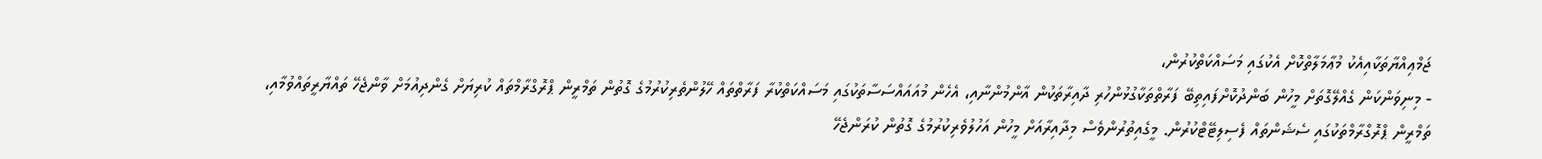ޖަމްޢިއްޔާތަކާއިއެކު މުޢާމަލާތްކޮށް އެކުގައި މަސައްކަތްކުރުން،
- މިނިވަންކަން ގެއްލޭގޮތަށް މީހުން ބަންދުކޮށްފައިތިބޭ ފަރާތްތަކާގުޅުންހުރި ދާއިރާތަކުން އާންމުންނާއި، އެހެން މުއައައްސަސާތަކުގައި މަސައްކަތްކުރާ ފަރާތްތައް ހޭލުންތެރިކުރުމުގެ ގޮތުން ތަމްރީން ޕްރޮގްރާމްތައް ކުރިޔަށް ގެންދިއުމަށް ވާންޖެހޭ ތައްޔާރީތައްވުމާއި، ތަމްރީން ޕްރޮގްރާމްތަކުގައި ސެޝަންތައް ފެސިލިޓޭޓްކުރުން. މީގެއިތުރުންވެސް މިދާއިރާއަށް މީހުން އަހުލުވެރިކުރުމުގެ ގޮތުން ކުރަންޖެހޭ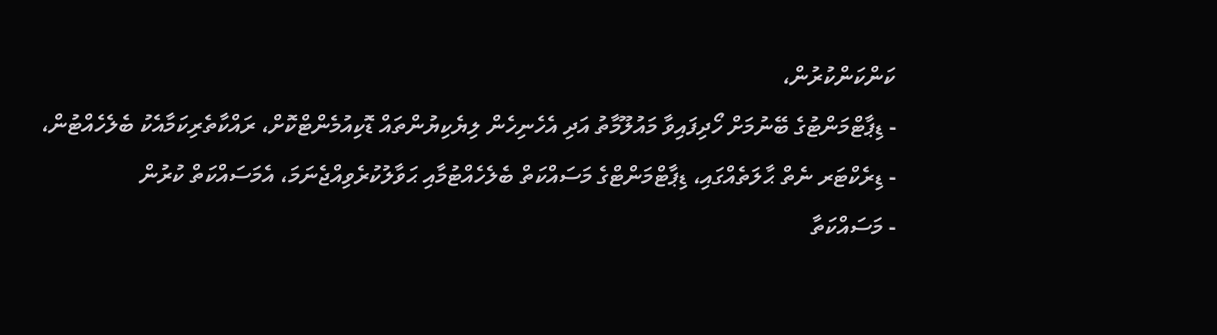ކަންކަންކުރުން،
- ޑިޕާޓްމަންޓުގެ ބޭނުމަށް ހޯދިފައިވާ މައުލޫމާތު އަދި އެހެނިހެން ލިޔެކިޔުންތައް ޑޮކިއުމެންޓްކޮށް، ރައްކާތެރިކަމާއެކު ބެލެހެއްޓުން،
- ޑިރެކްޓަރ ނެތް ޙާލަތެއްގައި، ޑިޕާޓްމަންޓްގެ މަސައްކަތް ބެލެހެއްޓުމާއި ޙަވާލުކުރެވިއްޖެނަމަ، އެމަސައްކަތް ކުރުން
- މަސައްކަތާ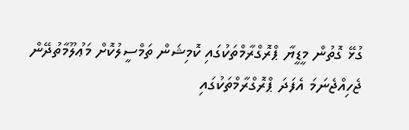ގުޅޭ ގޮތުން މީޑީޔާ ޕްރޮގްރާމްތަކުގައި ކޮމިޝަން ތަމްސީލުކޮށް މަޢުލޫމާތުދޭން ޖެހިއްޖެނަމަ އެފަދަ ޕްރޮގްރާމްތަކުގައި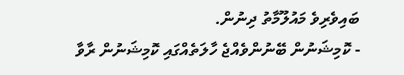ބައިވެރިވެ މައުލޫމާތު ދިނުން.
- ކޮމިޝަނުން ބޭނުންވެއްޖެ ހާލަތެއްގައި ކޮމިޝަނުން ރާވާ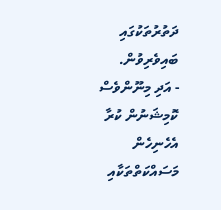ދަތުރުތަކުގައި ބައިވެރިވުން.
- އަދި މިނޫންވެސް ކޮމިޝަނުން ކުރާ އެހެނިހެން މަސައްކަތްތަކާއި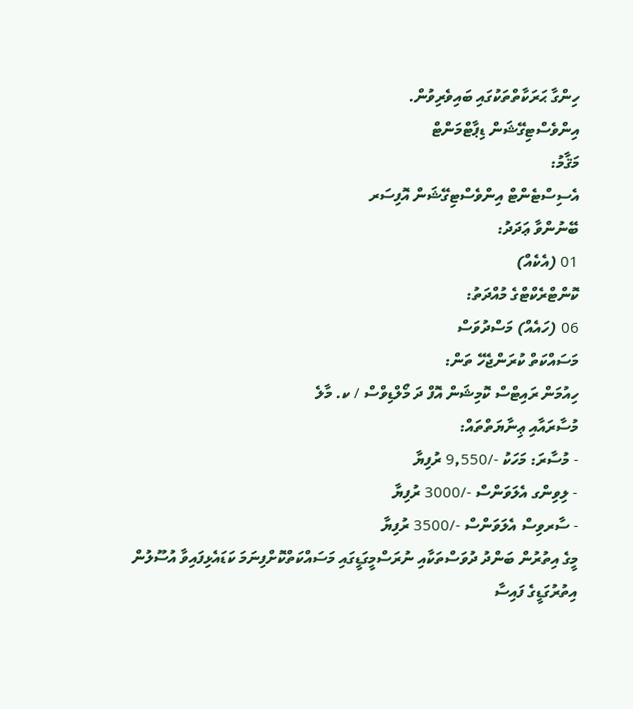ހިންގާ ޙަރަކާތްތަކުގައި ބައިވެރިވުން.
އިންވެސްޓިގޭޝަން ޑިޕާޓްމަންޓް
މަޤާމު:
އެސިސްޓެންޓް އިންވެސްޓިގޭޝަން އޮފިސަރ
ބޭނުންވާ ޢަދަދު:
01 (އެކެއް)
ކޮންޓްރެކްޓްގެ މުއްދަތު:
06 (ހައެއް) މަސްދުވަސް
މަސައްކަތް ކުރަންޖެހޭ ތަން:
ހިއުމަން ރައިޓްސް ކޮމިޝަން އޮފް ދަ މޯލްޑިވްސް / ކ. މާލެ
މުސާރައާއި ޢިނާޔަތްތައް:
- މުސާރަ: މަހަކު -/9,550 ރުފިޔާ
- ލިވިންގ އެލަވަންސް -/3000 ރުފިޔާ
- ސާރވިސް އެލަވަންސް -/3500 ރުފިޔާ
މީގެ އިތުރުން ބަންދު ދުވަސްތަކާއި ނުރަސްމީގަޑީގައި މަސައްކަތްކޮށްފިނަމަ ކަޑައެޅިފައިވާ އުސޫލުން އިތުރުގަޑީގެ ފައިސާ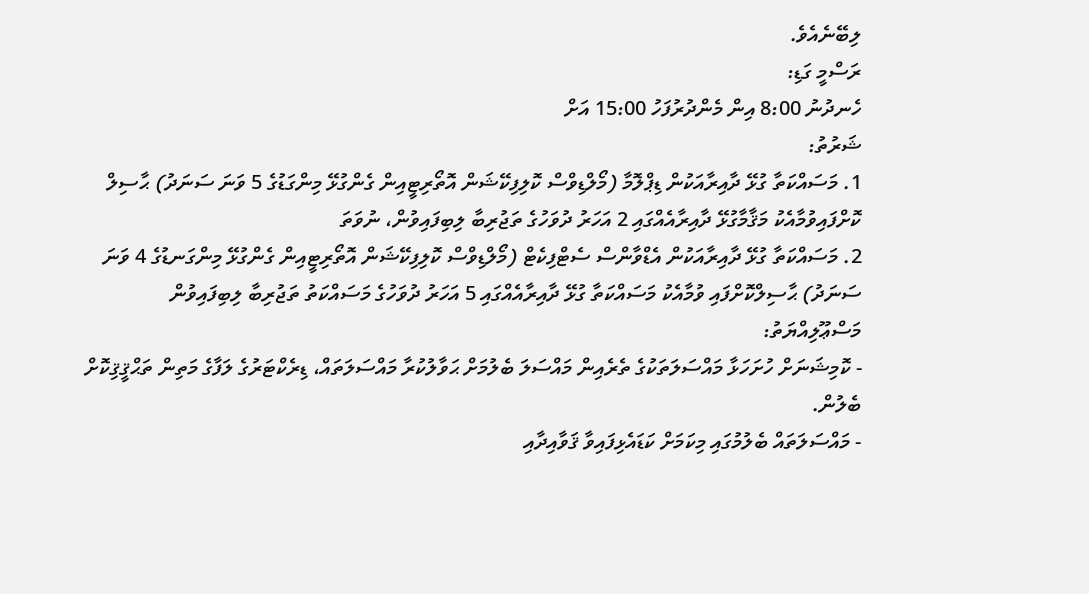ލިބޭނެއެވެ.
ރަސްމީ ގަޑި:
ހެނދުނު 8:00 އިން މެންދުރުފަހު 15:00 އަށް
ޝަރުތު:
1. މަސައްކަތާ ގުޅޭ ދާއިރާއަކުން ޑިޕްލޮމާ (މޯލްޑިވްސް ކޮލިފިކޭޝަން އޮތޯރިޓީއިން ގެންގުޅޭ މިންގަޑުގެ 5 ވަނަ ސަނަދު) ޙާސިލް ކޮށްފައިވުމާއެކު މަޤާމާގުޅޭ ދާއިރާއެއްގައި 2 އަހަރު ދުވަހުގެ ތަޖުރިބާ ލިބިފައިވުން، ނުވަތަ
2. މަސައްކަތާ ގުޅޭ ދާއިރާއަކުން އެޑްވާންސް ސެޓްފިކެޓް (މޯލްޑިވްސް ކޮލިފިކޭޝަން އޮތޯރިޓީއިން ގެންގުޅޭ މިންގަނޑުގެ 4 ވަނަ ސަނަދު) ޙާސިލްކޮށްފައި ވުމާއެކު މަސައްކަތާ ގުޅޭ ދާއިރާއެއްގައި 5 އަހަރު ދުވަހުގެ މަސައްކަތު ތަޖުރިބާ ލިބިފައިވުން
މަސްޢޫލިއްޔަތު:
- ކޮމިޝަނަށް ހުށަހަޅާ މައްސަލަތަކުގެ ތެރެއިން މައްސަލަ ބެލުމަށް ޙަވާލުކުރާ މައްސަލަތައް، ޑިރެކްޓަރުގެ ލަފާގެ މަތިން ތަޙްޤީޤިކޮށް ބެލުން.
- މައްސަލަތައް ބެލުމުގައި މިކަމަށް ކަޑައެޅިފައިވާ ޤަވާއިދާއި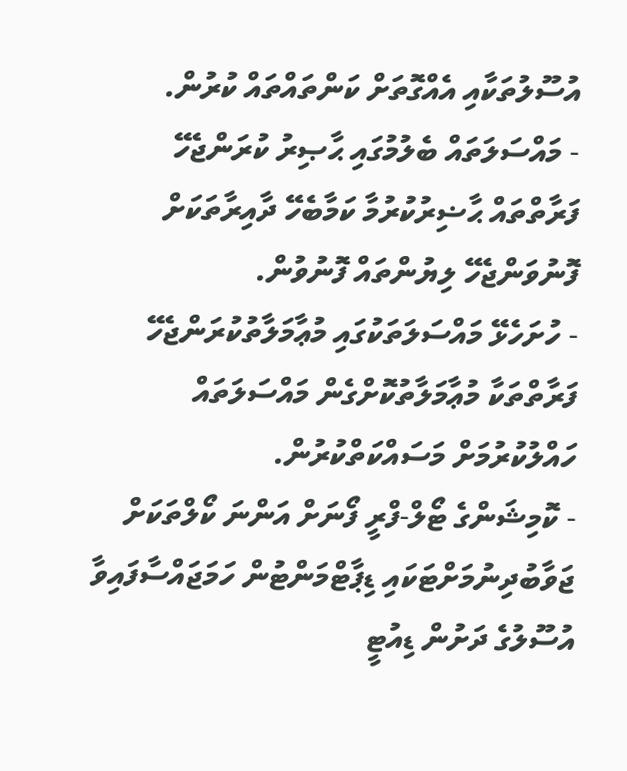އުސޫލުތަކާއި އެއްގޮތަށް ކަންތައްތައް ކުރުން.
- މައްސަލަތައް ބެލުމުގައި ޙާޞިރު ކުރަންޖެހޭ ފަރާތްތައް ޙާޟިރުކުރުމާ ކަމާބެހޭ ދާއިރާތަކަށް ފޮނުވަންޖެހޭ ލިޔުންތައް ފޮނުވުން.
- ހުށަހެޅޭ މައްސަލަތަކުގައި މުޢާމަލާތުކުރަންޖެހޭ ފަރާތްތަކާ މުޢާމަލާތުކޮށްގެން މައްސަލަތައް ހައްލުކުރުމަށް މަސައްކަތްކުރުން.
- ކޮމިޝަންގެ ޓޯލް-ފްރީ ފޯނަށް އަންނަ ކޯލްތަކަށް ޖަވާބުދިނުމަށްޓަކައި ޑިޕާޓްމަންޓުން ހަމަޖައްސާފައިވާ އުސޫލުގެ ދަށުން ޑިއުޓީ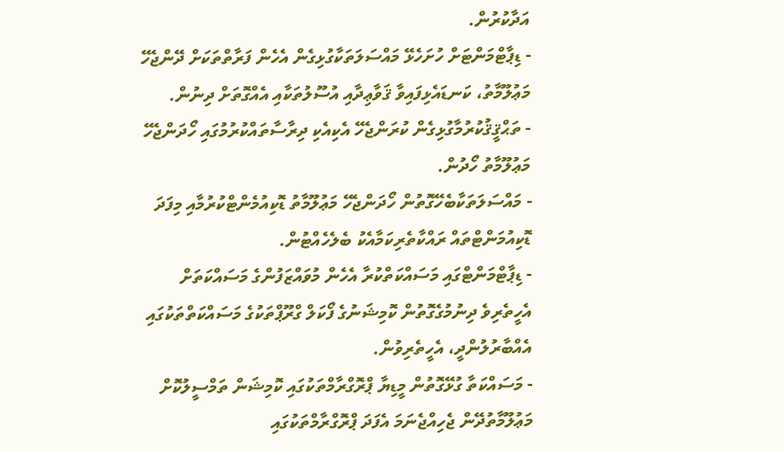އަދާކުރުން.
- ޑިޕާޓްމަންޓަށް ހުށަހެޅޭ މައްސަލަތަކާގުޅިގެން އެހެން ފަރާތްތަކަށް ދޭންޖެހޭ މަޢުލޫމާތު، ކަނޑައެޅިފައިވާ ޤަވާޢިދާއި އުސޫލުތަކާއި އެއްގޮތަށް ދިނުން.
- ތަޙްޤީޤުކުރުމާގުޅިގެން ކުރަންޖެހޭ އެކިއެކި ދިރާސާތައްކުރުމުގައި ހޯދަންޖެހޭ މަޢުލޫމާތު ހޯދުން.
- މައްސަލަތަކާބެހޭގޮތުން ހޯދަންޖެހޭ މަޢުލޫމާތު ޑޮކިއުމެންޓްކުރުމާއި މިފަދަ ޑޮކިއުމަންޓްތައް ރައްކާތެރިކަމާއެކު ބެލެހެއްޓުން.
- ޑިޕާޓްމަންޓްގައި މަސައްކަތްކުރާ އެހެން މުވައްޒަފުންގެ މަސައްކަތަށް އެހީތެރިވެ ދިނުމުގެގޮތުން ކޮމިޝަނުގެ ފޯކަލް ގްރޫޕްތަކުގެ މަސައްކަތްތަކުގައި އެއްބާރުލުންދީ، އެހީތެރިވުން.
- މަސައްކަތާ ގުޅޭގޮތުން މީޑިޔާ ޕްރޮގްރާމްތަކުގައި ކޮމިޝަން ތަމްސީލުކޮށް މަޢުލޫމާތުދޭން ޖެހިއްޖެނަމަ އެފަދަ ޕްރޮގްރާމްތަކުގައި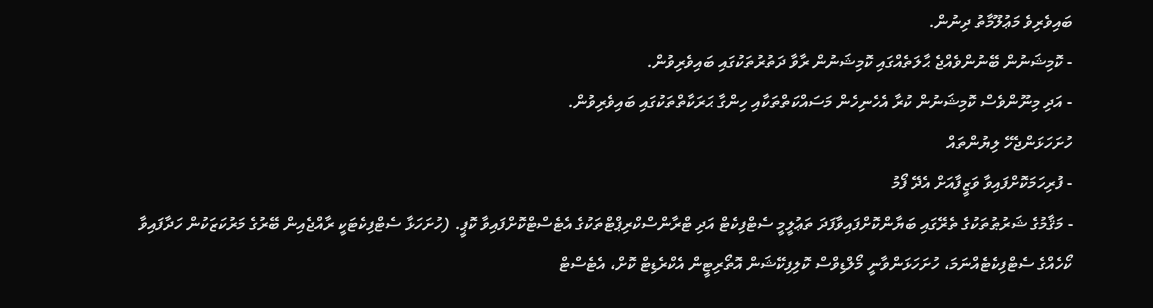ބައިވެރިވެ މަޢުލޫމާތު ދިނުން.
- ކޮމިޝަނުން ބޭނުންވެއްޖެ ޙާލަތެއްގައި ކޮމިޝަނުން ރާވާ ދަތުރުތަކުގައި ބައިވެރިވުން.
- އަދި މިނޫންވެސް ކޮމިޝަނުން ކުރާ އެހެނިހެން މަސައްކަތްތަކާއި ހިންގާ ޙަރަކާތްތަކުގައި ބައިވެރިވުން.
ހުށަހަޅަންޖެހޭ ލިޔުންތައް
- ފުރިހަމަކޮށްފައިވާ ވަޒީފާއަށް އެދޭ ފޯމު
- މަޤާމުގެ ޝަރުޠުތަކުގެ ތެރޭގައި ބަޔާންކޮށްފައިވާފަދަ ތަޢުލީމީ ސެޓްފިކެޓް އަދި ޓްރާންސްކްރިޕްޓްތަކުގެ އެޓެސްޓްކޮށްފައިވާ ކޮޕީ. (ހުށަހަޅާ ސެޓްފިކެޓަކީ ރާއްޖެއިން ބޭރުގެ މަރުކަޒަކުން ހަދާފައިވާ ކޯހެއްގެ ސެޓްފިކެޓެއްނަމަ، ހުށަހަޅަންވާނީ މޯލްޑިވްސް ކޮލިފިކޭޝަން އޮތޯރިޓީން އެކްރެޑިޓް ކޮށް، އެޓެސްޓް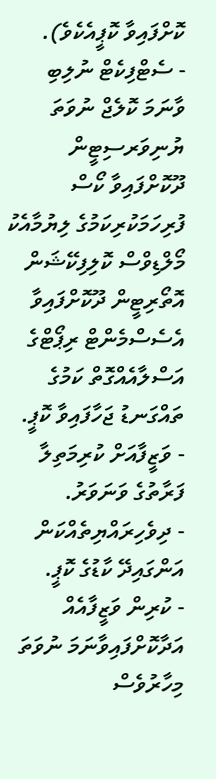ކޮށްފައިވާ ކޮޕީއެކެވެ).
- ސެޓްފިކެޓް ނުލިބި ވާނަމަ ކޮލެޖް ނުވަތަ ޔުނިވަރސިޓީން ދޫކޮށްފައިވާ ކޯސް ފުރިހަމަކުރިކަމުގެ ލިޔުމާއެކު މޯލްޑިވްސް ކޮލިފިކޭޝަން އޮތޯރިޓީން ދޫކޮށްފައިވާ އެސެސްމެންޓް ރިޕޯޓްގެ އަސްލާއެއްގޮތް ކަމުގެ ތައްގަނޑު ޖަހާފައިވާ ކޮޕީ.
- ވަޒީފާއަށް ކުރިމަތިލާ ފަރާތުގެ ވަނަވަރު.
- ދިވެހިރައްޔިތެއްކަން އަންގައިދޭ ކާޑުގެ ކޮޕީ.
- ކުރިން ވަޒީފާއެއް އަދާކޮށްފައިވާނަމަ ނުވަތަ މިހާރުވެސް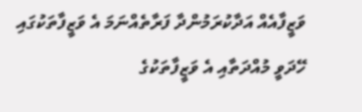ވަޒީފާއެއް އަދާކުރަމުންދާ ފަރާތެއްނަމަ އެ ވަޒީފާތަކުގައި ހޭދަވީ މުއްދަތާއި އެ ވަޒީފާތަކުގެ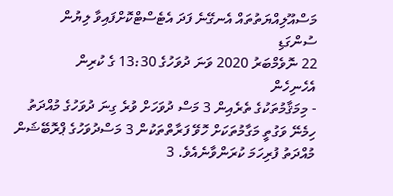މަސްއޫލިއްޔަތުތައް އެނގޭނެ ފަދަ އެޓެސްޓްކޮށްފައިވާ ލިޔުން
ސުންގަޑި
22 ނޮވެމްބަރު 2020 ވަނަ ދުވަހުގެ 13:30 ގެ ކުރިން
އެހެނިހެން
- މިމަޤާމުތަކުގެ ތެރެއިން 3 މަސް ދުވަހަށް ވުރެ ގިނަ ދުވަހުގެ މުއްދަތު ހިމެނޭ ވަގުތީ މަގާމުތަކަށް ހޮވޭ ފަރާތްތަކުން 3 މަސްދުވަހުގެ ޕްރޮބޭޝަން މުއްދަތު ފުރިހަމަ ކުރަންވާނެއެވެ. 3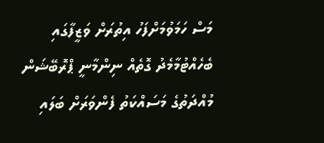މަސް ހަމަވުމަށްފަހު އިތުރަށް ވަޒީފާގައި ބެހެއްޓުމާމެދު ގޮތެއް ނިންމާނީ ޕްރޮބޭޝަން މުއްދަތުގެ މަސައްކަތު ފެންވަރަށް ބަލައި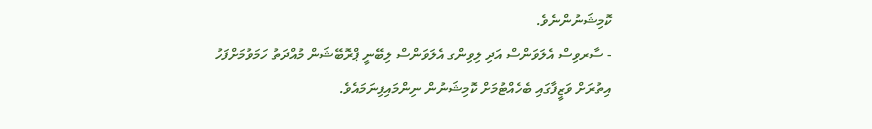ކޮމިޝަނުންނެވެ.
- ސާރވިސް އެލަވަންސް އަދި ލިވިންގ އެލަވަންސް ލިބޭނީ ޕްރޮބޭޝަން މުއްދަތު ހަމަވުމަށްފަހު އިތުރަށް ވަޒީފާގައި ބެހެއްޓުމަށް ކޮމިޝަނުން ނިންމައިފިނަމައެވެ.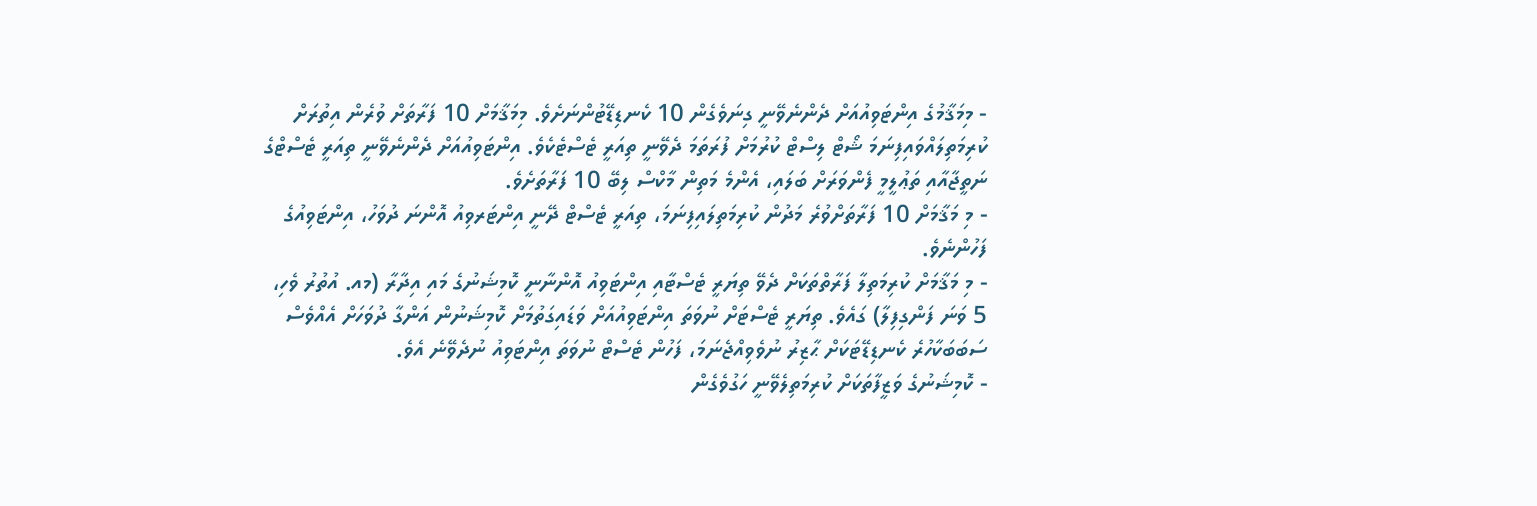- މިމަޤާމުގެ އިންޓަވިއުއަށް ދެންނެވޭނީ ގިނަވެގެން 10 ކެނޑިޑޭޓުންނަށެވެ. މިމަޤާމަށް 10 ފަރާތަށް ވުރެން އިތުރަށް ކުރިމަތިލައްވައިފިނަމަ ޝޯޓް ލިސްޓް ކުރުމަށް ފުރަތަމަ ދެވޭނީ ތިއަރީ ޓެސްޓެކެވެ. އިންޓަވިއުއަށް ދެންނެވޭނީ ތިއަރީ ޓެސްޓްގެ ނަތީޖާއާއި ތަޢުލީމީ ފެންވަރަށް ބަލައި، އެންމެ މަތިން މާކްސް ލިބޭ 10 ފަރާތަށެވެ.
- މި މަޤާމަށް 10 ފަރާތަށްވުރެ މަދުން ކުރިމަތިލައިފިނަމަ، ތިއަރީ ޓެސްޓް ދޭނީ އިންޓަރވިއު އޮންނަ ދުވަހު، އިންޓަވިއުގެ ފަހުންނެވެ.
- މި މަޤާމަށް ކުރިމަތިލާ ފަރާތްތަކަށް ދެވޭ ތިޔަރީ ޓެސްޓާއި އިންޓަވިއު އޮންނާނީ ކޮމިޝަނުގެ މައި އިދާރާ (މއ. އުތުރު ވެހި، 5 ވަނަ ފަންގިފިލާ) ގައެވެ. ތިޔަރީ ޓެސްޓަށް ނުވަތަ އިންޓަވިއުއަށް ވަޑައިގަތުމަށް ކޮމިޝަނުން އަންގާ ދުވަހަށް އެއްވެސް ސަބަބަކާހުރެ ކެނޑިޑޭޓަކަށް ޙާޒިރު ނުވެވިއްޖެނަމަ، ފަހުން ޓެސްޓް ނުވަތަ އިންޓަވިއު ނުދެވޭނެ އެވެ.
- ކޮމިޝަނުގެ ވަޒީފާތަކަށް ކުރިމަތިލެވޭނީ ހަގުވެގެން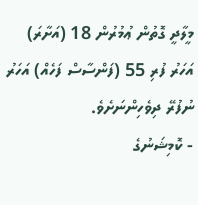މީލާދީ ގޮތުން ޢުމުރުން 18 (އަށާރަ) އަހަރު ފުރި 55 (ފަންސާސް ފަހެއް) އަހަރު ނުފުރޭ ދިވެހިންނަށެވެ.
- ކޮމިޝަނުގެ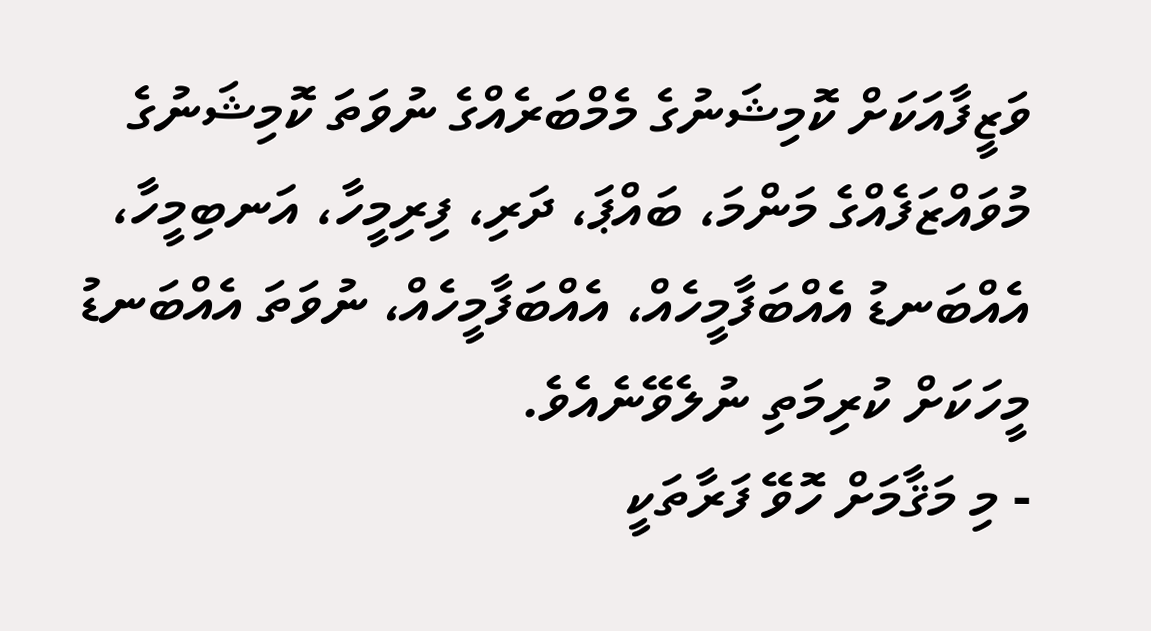ވަޒީފާއަކަށް ކޮމިޝަނުގެ މެމްބަރެއްގެ ނުވަތަ ކޮމިޝަނުގެ މުވައްޒަފެއްގެ މަންމަ، ބައްޕަ، ދަރި، ފިރިމީހާ، އަނބިމީހާ، އެއްބަނޑު އެއްބަފާމީހެއް، އެއްބަފާމީހެއް، ނުވަތަ އެއްބަނޑު މީހަކަށް ކުރިމަތި ނުލެވޭނެއެވެ.
- މި މަޤާމަށް ހޮވޭ ފަރާތަކީ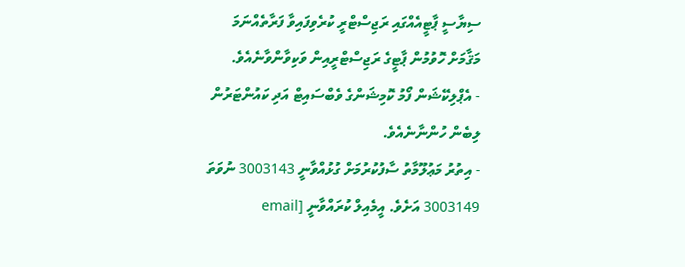ސިޔާސީ ޕާޓީއެއްގައި ރަޖިސްޓްރީ ކުރެވިފައިވާ ފަރާތެއްނަމަ މަޤާމަށް ހޮވުމުން ޕާޓީގެ ރަޖިސްޓްރީއިން ވަކިވާންވާނެއެވެ.
- އެޕްލިކޭޝަން ފޯމު ކޮމިޝަންގެ ވެބްސައިޓް އަދި ކައުންޓަރުން ލިބެން ހުންނާނެއެވެ.
- އިތުރު މަޢުލޫމާތު ސާފުކުރުމަށް ގުޅުއްވާނީ 3003143 ނުވަތަ 3003149 އަށެވެ. އީމެއިލް ކުރައްވާނީ [email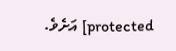protected] އަށެވެ.